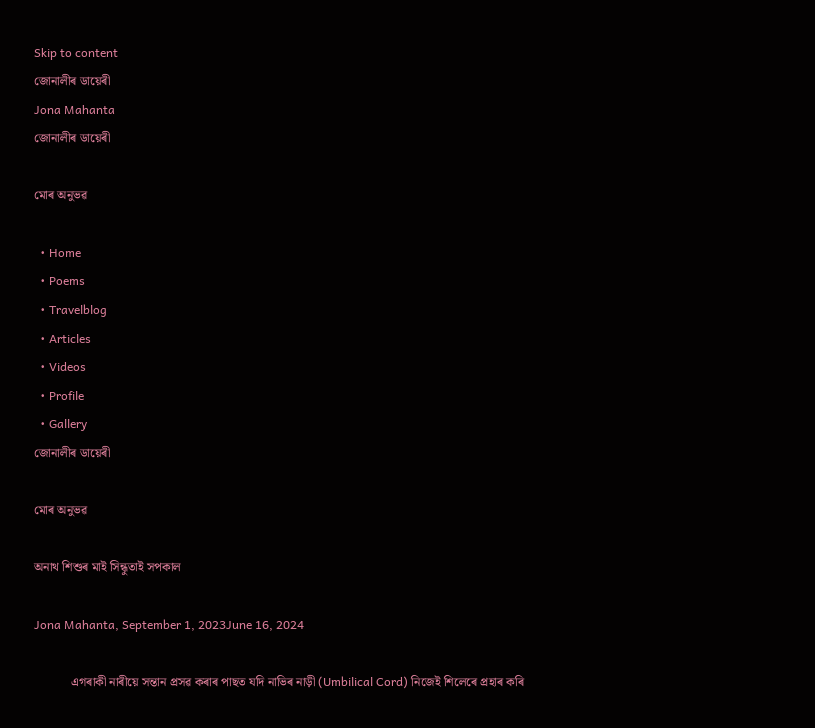Skip to content
জোনালীৰ ডায়েৰী
Jona Mahanta
জোনালীৰ ডায়েৰী

মোৰ অনুভৱ

  • Home
  • Poems
  • Travelblog
  • Articles
  • Videos
  • Profile
  • Gallery
জোনালীৰ ডায়েৰী

মোৰ অনুভৱ

অনাথ শিশুৰ মাই সিন্ধুতাই সপকাল

Jona Mahanta, September 1, 2023June 16, 2024

            এগৰাকী নাৰীয়ে সন্তান প্ৰসৱ কৰাৰ পাছত যদি নাভিৰ নাড়ী (Umbilical Cord) নিজেই শিলেৰে প্ৰহাৰ কৰি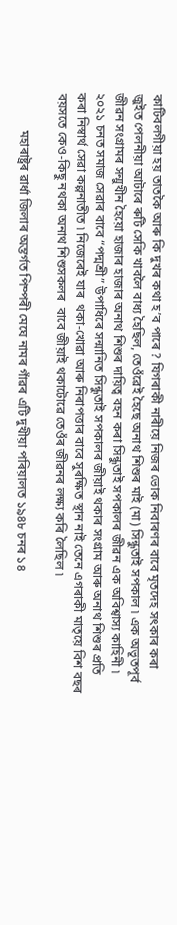কাটিবলগীয়া হয় তাতকৈ আৰু কি দুখৰ কথা হ’ব পাৰে ? যিগৰাকী নাৰীয়ে নিজৰ ভোক নিবাৰণৰ বাবে মৃতদেহ সৎকাৰ কৰা জুইত পেলনীয়া আটাৰে ৰুটি সেকি খাবলৈ বাধ্য হৈছিল, তেওঁৱেই হৈছে অনাথ শিশুৰ মাই (মা) সিন্ধুতাই সপকাল ৷ এক অভূতপূৰ্ব জীৱন সংগ্ৰামৰ সন্মুখীন হৈয়ো হাজাৰ হাজাৰ অনাথ শিশুৰ দায়িত্ব বহন কৰা সিন্ধুতাই সপকালৰ জীৱন এক অবিশ্বাস্য কাহিনী ৷ ২০২১ চনত সমাজ সেৱাৰ বাবে “পদ্মশ্ৰী” উপাধিৰে সন্মানিত সিন্ধুতাই সপকালৰ জীয়াই থকাৰ সংগ্ৰাম আৰু অনাথ শিশুৰ প্ৰতি কৰা নিস্বাৰ্থ সেৱা কল্পনাতীত ৷ নিজেৰেই যাৰ  থকা-খোৱা আৰু নিৰাপত্তাৰ বাবে সুৰক্ষিত স্থান নাই তেনে এগৰাকী মাতৃয়ে বিশ বছৰ বয়সতে কেও-কিছু নথকা অনাথ শিশুসকলৰ  বাবে জীয়াই থকাটোৱে তেওঁৰ জীৱনৰ লক্ষ্য কৰি লৈছিল ৷

            মহাৰাষ্ট্ৰৰ ৱাৰ্ধা জিলাৰ অন্তৰ্গত পিম্পৰী মেঘে নামৰ গাঁৱৰ এটি দুখীয়া পৰিয়ালত ১৯৪৮ চনৰ ১৪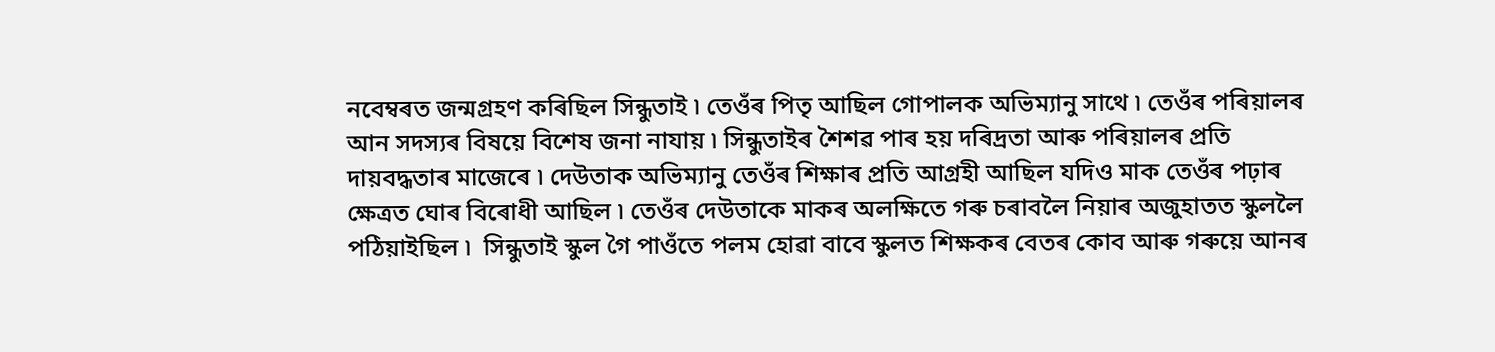নবেম্বৰত জন্মগ্ৰহণ কৰিছিল সিন্ধুতাই ৷ তেওঁৰ পিতৃ আছিল গোপালক অভিম্যানু সাথে ৷ তেওঁৰ পৰিয়ালৰ আন সদস্যৰ বিষয়ে বিশেষ জনা নাযায় ৷ সিন্ধুতাইৰ শৈশৱ পাৰ হয় দৰিদ্ৰতা আৰু পৰিয়ালৰ প্ৰতি দায়বদ্ধতাৰ মাজেৰে ৷ দেউতাক অভিম্যানু তেওঁৰ শিক্ষাৰ প্ৰতি আগ্ৰহী আছিল যদিও মাক তেওঁৰ পঢ়াৰ ক্ষেত্ৰত ঘোৰ বিৰোধী আছিল ৷ তেওঁৰ দেউতাকে মাকৰ অলক্ষিতে গৰু চৰাবলৈ নিয়াৰ অজুহাতত স্কুললৈ পঠিয়াইছিল ৷  সিন্ধুতাই স্কুল গৈ পাওঁতে পলম হোৱা বাবে স্কুলত শিক্ষকৰ বেতৰ কোব আৰু গৰুয়ে আনৰ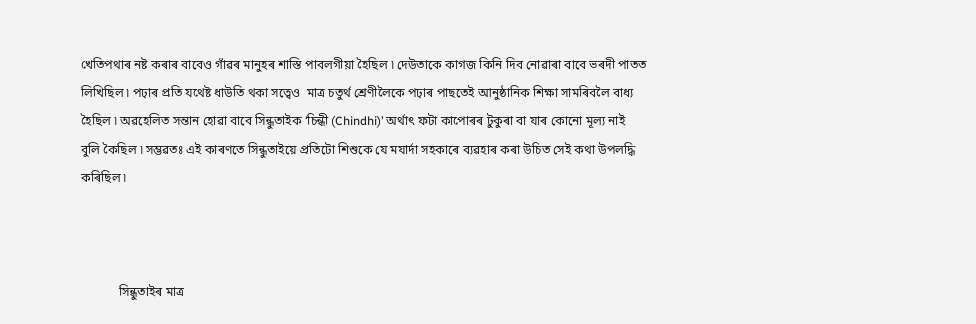খেতিপথাৰ নষ্ট কৰাৰ বাবেও গাঁৱৰ মানুহৰ শাস্তি পাবলগীয়া হৈছিল ৷ দেউতাকে কাগজ কিনি দিব নোৱাৰা বাবে ভৰদী পাতত লিখিছিল ৷ পঢ়াৰ প্ৰতি যথেষ্ট ধাউতি থকা সত্বেও  মাত্ৰ চতুৰ্থ শ্ৰেণীলৈকে পঢ়াৰ পাছতেই আনুষ্ঠানিক শিক্ষা সামৰিবলৈ বাধ্য হৈছিল ৷ অৱহেলিত সন্তান হোৱা বাবে সিন্ধুতাইক ‘চিন্ধী (Chindhi)’ অৰ্থাৎ ফটা কাপোৰৰ টুকুৰা বা যাৰ কোনো মূল্য নাই বুলি কৈছিল ৷ সম্ভৱতঃ এই কাৰণতে সিন্ধুতাইয়ে প্ৰতিটো শিশুকে যে মযাৰ্দা সহকাৰে ব্যৱহাৰ কৰা উচিত সেই কথা উপলদ্ধি কৰিছিল ৷



            সিন্ধুতাইৰ মাত্ৰ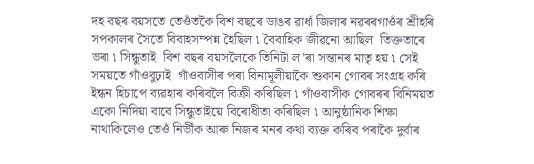দহ বছৰ বয়সতে তেওঁতকৈ বিশ বছৰে ডাঙৰ ৱাৰ্ধা জিলাৰ নৱৰৰগাওঁৰ শ্ৰীহৰি সপকালৰ সৈতে বিবাহসম্পন্ন হৈছিল ৷ বৈবাহিক জীৱনো আছিল  তিক্ততাৰে ভৰা ৷ সিন্ধুতাই  বিশ বছৰ বয়সলৈকে তিনিটা ল’ৰা সন্তানৰ মাতৃ হয় ৷ সেই সময়তে গাঁওবুঢ়াই  গাঁওবাসীৰ পৰা বিনামূলীয়াকৈ শুকান গোবৰ সংগ্ৰহ কৰি  ইন্ধন হিচাপে ব্যৱহাৰ কৰিবলৈ বিক্ৰী কৰিছিল ৷ গাঁওবাসীক গোবৰৰ বিনিময়ত একো নিদিয়া বাবে সিন্ধুতাইয়ে বিৰোধীতা কৰিছিল ৷ আনুষ্ঠানিক শিক্ষা নাথাকিলেও তেওঁ নিৰ্ভীক আৰু নিজৰ মনৰ কথা ব্যক্ত কৰিব পৰাকৈ দুৰ্বাৰ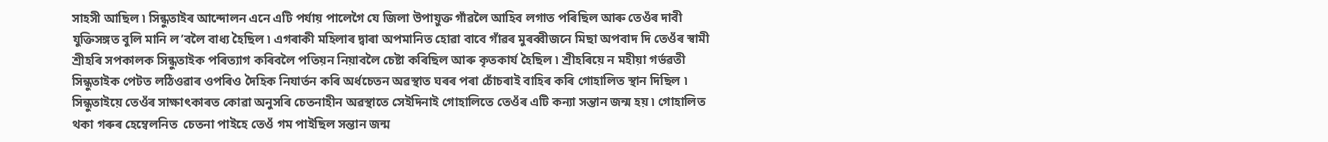সাহসী আছিল ৷ সিন্ধুতাইৰ আন্দোলন এনে এটি পৰ্যায় পালেগৈ যে জিলা উপায়ুক্ত গাঁৱলৈ আহিব লগাত পৰিছিল আৰু তেওঁৰ দাবী যুক্তিসঙ্গত বুলি মানি ল’বলৈ বাধ্য হৈছিল ৷ এগৰাকী মহিলাৰ দ্বাৰা অপমানিত হোৱা বাবে গাঁৱৰ মুৰব্বীজনে মিছা অপবাদ দি তেওঁৰ স্বামী শ্ৰীহৰি সপকালক সিন্ধুতাইক পৰিত্যাগ কৰিবলৈ পতিয়ন নিয়াবলৈ চেষ্টা কৰিছিল আৰু কৃতকাৰ্য হৈছিল ৷ শ্ৰীহৰিয়ে ন মহীয়া গৰ্ভৱতী সিন্ধুতাইক পেটত লঠিওৱাৰ ওপৰিও দৈহিক নিযাৰ্তন কৰি অৰ্ধচেতন অৱস্থাত ঘৰৰ পৰা চোঁচৰাই বাহিৰ কৰি গোহালিত স্থান দিছিল ৷ সিন্ধুতাইয়ে তেওঁৰ সাক্ষাৎকাৰত কোৱা অনুসৰি চেতনাহীন অৱস্থাতে সেইদিনাই গোহালিতে তেওঁৰ এটি কন্যা সন্তান জন্ম হয় ৷ গোহালিত থকা গৰুৰ হেম্বেলনিত  চেতনা পাইহে তেওঁ গম পাইছিল সন্তান জন্ম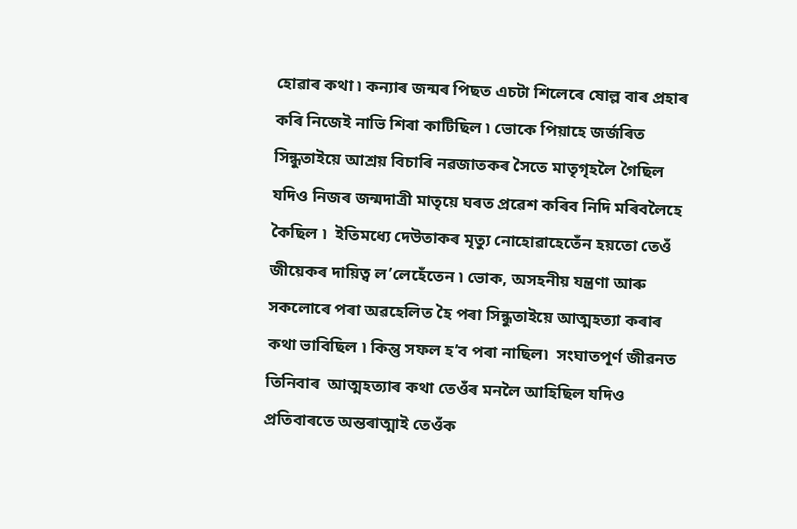হোৱাৰ কথা ৷ কন্যাৰ জন্মৰ পিছত এচটা শিলেৰে ষোল্ল বাৰ প্ৰহাৰ কৰি নিজেই নাভি শিৰা কাটিছিল ৷ ভোকে পিয়াহে জৰ্জৰিত সিন্ধুতাইয়ে আশ্ৰয় বিচাৰি নৱজাতকৰ সৈতে মাতৃগৃহলৈ গৈছিল যদিও নিজৰ জন্মদাত্ৰী মাতৃয়ে ঘৰত প্ৰৱেশ কৰিব নিদি মৰিবলৈহে কৈছিল ৷  ইতিমধ্যে দেউতাকৰ মৃত্যু নোহোৱাহেতেঁন হয়তো তেওঁ জীয়েকৰ দায়িত্ব ল’লেহেঁতেন ৷ ভোক, অসহনীয় যন্ত্ৰণা আৰু সকলোৰে পৰা অৱহেলিত হৈ পৰা সিন্ধুতাইয়ে আত্মহত্যা কৰাৰ কথা ভাবিছিল ৷ কিন্তু সফল হ’ব পৰা নাছিল৷  সংঘাতপূৰ্ণ জীৱনত  তিনিবাৰ  আত্মহত্যাৰ কথা তেওঁৰ মনলৈ আহিছিল যদিও প্ৰতিবাৰতে অন্তৰাত্মাই তেওঁক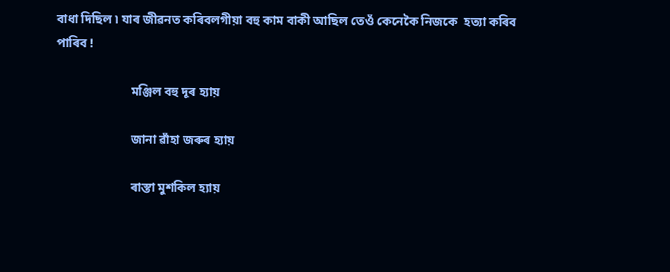বাধা দিছিল ৷ যাৰ জীৱনত কৰিবলগীয়া বহু কাম বাকী আছিল তেওঁ কেনেকৈ নিজকে  হত্যা কৰিব পাৰিব !

                        মঞ্জিল বহু দূৰ হ্যায়

                        জানা ৱাঁহা জৰুৰ হ্যায়

                        ৰাস্তা মুশকিল হ্যায়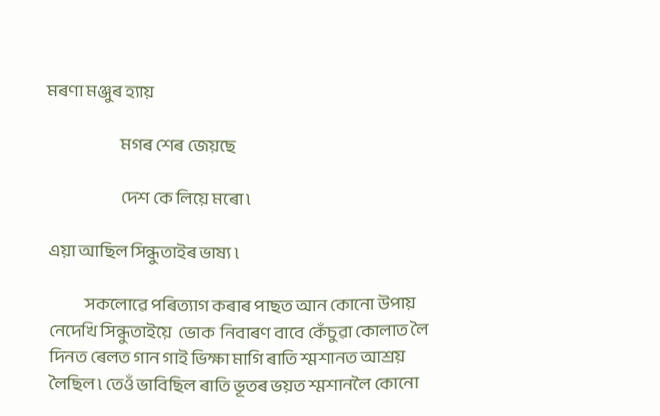মৰণা মঞ্জুৰ হ্যায়

                        মগৰ শেৰ জেয়ছে

                        দেশ কে লিয়ে মৰো ৷

এয়া আছিল সিন্ধুতাইৰ ভাষ্য ৷

            সকলোৱে পৰিত্যাগ কৰাৰ পাছত আন কোনো উপায় নেদেখি সিন্ধুতাইয়ে  ভোক  নিবাৰণ বাবে কেঁচুৱা কোলাত লৈ দিনত ৰেলত গান গাই ভিক্ষা মাগি ৰাতি শ্মশানত আশ্ৰয় লৈছিল ৷ তেওঁ ভাবিছিল ৰাতি ভূতৰ ভয়ত শ্মশানলৈ কোনো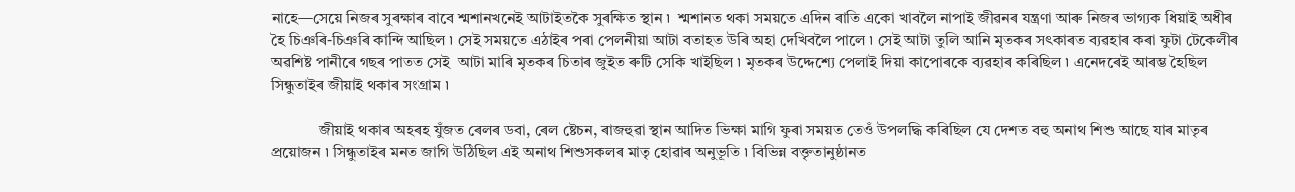নাহে—সেয়ে নিজৰ সুৰক্ষাৰ বাবে শ্মশানখনেই আটাইতকৈ সুৰক্ষিত স্থান ৷  শ্মশানত থকা সময়তে এদিন ৰাতি একো খাবলৈ নাপাই জীৱনৰ যন্ত্ৰণা আৰু নিজৰ ভাগ্যক ধিয়াই অধীৰ হৈ চিঞৰি-চিঞৰি কান্দি আছিল ৷ সেই সময়তে এঠাইৰ পৰা পেলনীয়া আটা বতাহত উৰি অহা দেখিবলৈ পালে ৷ সেই আটা তুলি আনি মৃতকৰ সৎকাৰত ব্যৱহাৰ কৰা ফুটা টেকেলীৰ অৱশিষ্ট পানীৰে গছৰ পাতত সেই  আটা মাৰি মৃতকৰ চিতাৰ জুইত ৰুটি সেকি খাইছিল ৷ মৃতকৰ উদ্দেশ্যে পেলাই দিয়া কাপোৰকে ব্যৱহাৰ কৰিছিল ৷ এনেদৰেই আৰম্ভ হৈছিল সিন্ধুতাইৰ জীয়াই থকাৰ সংগ্ৰাম ৷

            জীয়াই থকাৰ অহৰহ যুঁজত ৰেলৰ ডবা, ৰেল ষ্টেচন, ৰাজহুৱা স্থান আদিত ভিক্ষা মাগি ফুৰা সময়ত তেওঁ উপলদ্ধি কৰিছিল যে দেশত বহু অনাথ শিশু আছে যাৰ মাতৃৰ প্ৰয়োজন ৷ সিন্ধুতাইৰ মনত জাগি উঠিছিল এই অনাথ শিশুসকলৰ মাতৃ হোৱাৰ অনুভূতি ৷ বিভিন্ন বক্তৃতানুষ্ঠানত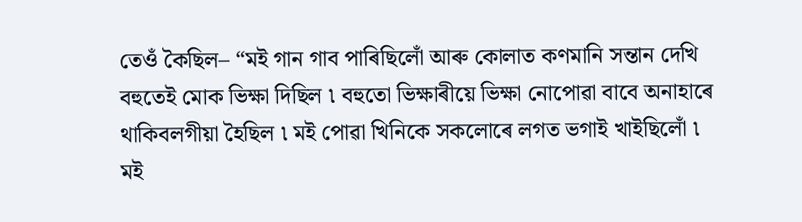তেওঁ কৈছিল– “মই গান গাব পাৰিছিলোঁ আৰু কোলাত কণমানি সন্তান দেখি বহুতেই মোক ভিক্ষা দিছিল ৷ বহুতো ভিক্ষাৰীয়ে ভিক্ষা নোপোৱা বাবে অনাহাৰে থাকিবলগীয়া হৈছিল ৷ মই পোৱা খিনিকে সকলোৰে লগত ভগাই খাইছিলোঁ ৷ মই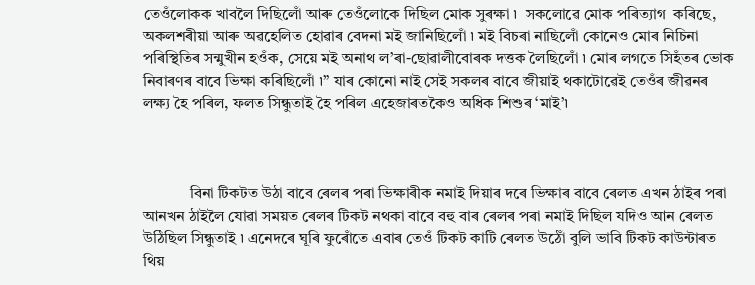তেওঁলোকক খাবলৈ দিছিলোঁ আৰু তেওঁলোকে দিছিল মোক সুৰক্ষা ৷  সকলোৱে মোক পৰিত্যাগ  কৰিছে, অকলশৰীয়া আৰু অৱহেলিত হোৱাৰ বেদনা মই জানিছিলোঁ ৷ মই বিচৰা নাছিলোঁ কোনেও মোৰ নিচিনা পৰিস্থিতিৰ সন্মুখীন হওঁক, সেয়ে মই অনাথ ল’ৰা-ছোৱালীবোৰক দত্তক লৈছিলোঁ ৷ মোৰ লগতে সিহঁতৰ ভোক নিবাৰণৰ বাবে ভিক্ষা কৰিছিলোঁ ৷” যাৰ কোনো নাই সেই সকলৰ বাবে জীয়াই থকাটোৱেই তেওঁৰ জীৱনৰ লক্ষ্য হৈ পৰিল, ফলত সিন্ধুতাই হৈ পৰিল এহেজাৰতকৈও অধিক শিশুৰ ‘মাই’৷



            বিনা টিকটত উঠা বাবে ৰেলৰ পৰা ভিক্ষাৰীক নমাই দিয়াৰ দৰে ভিক্ষাৰ বাবে ৰেলত এখন ঠাইৰ পৰা আনখন ঠাইলৈ যোৱা সময়ত ৰেলৰ টিকট নথকা বাবে বহু বাৰ ৰেলৰ পৰা নমাই দিছিল যদিও আন ৰেলত উঠিছিল সিন্ধুতাই ৷ এনেদৰে ঘূৰি ফুৰোঁতে এবাৰ তেওঁ টিকট কাটি ৰেলত উঠোঁ বুলি ভাবি টিকট কাউন্টাৰত থিয়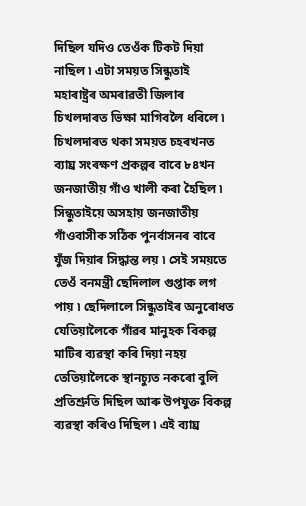দিছিল যদিও তেওঁক টিকট দিয়া নাছিল ৷ এটা সময়ত সিন্ধুতাই মহাৰাষ্ট্ৰৰ অমৰাৱতী জিলাৰ চিখলদাৰত ভিক্ষা মাগিবলৈ ধৰিলে ৷ চিখলদাৰত থকা সময়ত চহৰখনত ব্যাঘ্ৰ সংৰক্ষণ প্ৰকল্পৰ বাবে ৮৪খন জনজাতীয় গাঁও খালী কৰা হৈছিল ৷ সিন্ধুতাইয়ে অসহায় জনজাতীয় গাঁওবাসীক সঠিক পুনৰ্বাসনৰ বাবে যুঁজ দিয়াৰ সিদ্ধান্ত লয় ৷ সেই সময়তে তেওঁ বনমন্ত্ৰী ছেদিলাল গুপ্তাক লগ পায় ৷ ছেদিলালে সিন্ধুতাইৰ অনুৰোধত যেতিয়ালৈকে গাঁৱৰ মানুহক বিকল্প মাটিৰ ব্যৱস্থা কৰি দিয়া নহয় তেতিয়ালৈকে স্থানচ্যুত নকৰো বুলি প্ৰতিশ্ৰুতি দিছিল আৰু উপযুক্ত বিকল্প ব্যৱস্থা কৰিও দিছিল ৷ এই ব্যাঘ্ৰ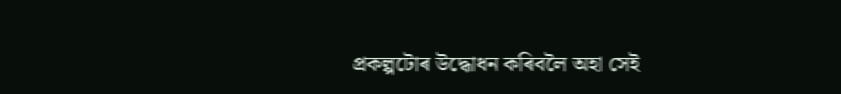প্ৰকল্পটোৰ উদ্ধোধন কৰিবলৈ অহা সেই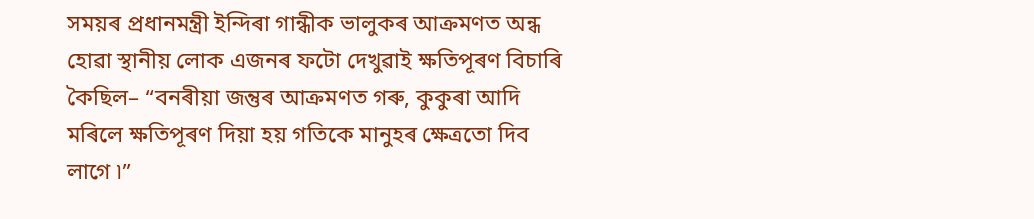সময়ৰ প্ৰধানমন্ত্ৰী ইন্দিৰা গান্ধীক ভালুকৰ আক্ৰমণত অন্ধ হোৱা স্থানীয় লোক এজনৰ ফটো দেখুৱাই ক্ষতিপূৰণ বিচাৰি কৈছিল– “বনৰীয়া জন্তুৰ আক্ৰমণত গৰু, কুকুৰা আদি মৰিলে ক্ষতিপূৰণ দিয়া হয় গতিকে মানুহৰ ক্ষেত্ৰতো দিব লাগে ৷”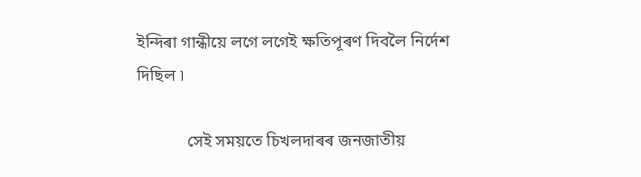ইন্দিৰা গান্ধীয়ে লগে লগেই ক্ষতিপূৰণ দিবলৈ নিৰ্দেশ দিছিল ৷

            সেই সময়তে চিখলদাৰৰ জনজাতীয়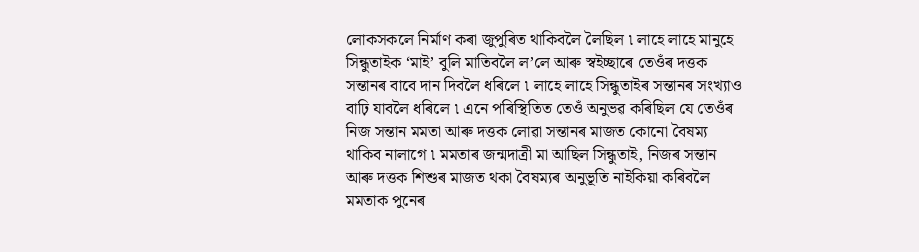লোকসকলে নিৰ্মাণ কৰা জুপুৰিত থাকিবলৈ লৈছিল ৷ লাহে লাহে মানুহে সিন্ধুতাইক ‘মাই’ বুলি মাতিবলৈ ল’লে আৰু স্বইচ্ছাৰে তেওঁৰ দত্তক সন্তানৰ বাবে দান দিবলৈ ধৰিলে ৷ লাহে লাহে সিন্ধুতাইৰ সন্তানৰ সংখ্যাও বাঢ়ি যাবলৈ ধৰিলে ৷ এনে পৰিস্থিতিত তেওঁ অনুভৱ কৰিছিল যে তেওঁৰ নিজ সন্তান মমতা আৰু দত্তক লোৱা সন্তানৰ মাজত কোনো বৈষম্য থাকিব নালাগে ৷ মমতাৰ জন্মদাত্ৰী মা আছিল সিন্ধুতাই, নিজৰ সন্তান আৰু দত্তক শিশুৰ মাজত থকা বৈষম্যৰ অনুভূতি নাইকিয়া কৰিবলৈ  মমতাক পুনেৰ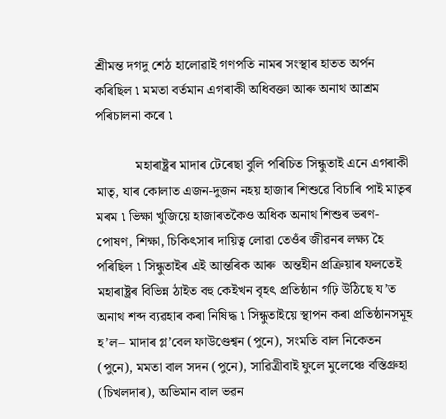শ্ৰীমন্ত দগদু শেঠ হালোৱাই গণপতি নামৰ সংস্থাৰ হাতত অৰ্পন কৰিছিল ৷ মমতা বৰ্তমান এগৰাকী অধিবক্তা আৰু অনাথ আশ্ৰম পৰিচালনা কৰে ৷

            মহাৰাষ্ট্ৰৰ মাদাৰ টেৰেছা বুলি পৰিচিত সিন্ধুতাই এনে এগৰাকী মাতৃ, যাৰ কোলাত এজন-দুজন নহয় হাজাৰ শিশুৱে বিচাৰি পাই মাতৃৰ মৰম ৷ ভিক্ষা খুজিয়ে হাজাৰতকৈও অধিক অনাথ শিশুৰ ভৰণ-পোষণ, শিক্ষা, চিকিৎসাৰ দায়িত্ব লোৱা তেওঁৰ জীৱনৰ লক্ষ্য হৈ পৰিছিল ৷ সিন্ধুতাইৰ এই আন্তৰিক আৰু  অন্তহীন প্ৰক্ৰিয়াৰ ফলতেই মহাৰাষ্ট্ৰৰ বিভিন্ন ঠাইত বহু কেইখন বৃহৎ প্ৰতিষ্ঠান গঢ়ি উঠিছে য’ত অনাথ শব্দ ব্যৱহাৰ কৰা নিষিদ্ধ ৷ সিন্ধুতাইয়ে স্থাপন কৰা প্ৰতিষ্ঠানসমূহ হ’ল– মাদাৰ গ্ল’বেল ফাউণ্ডেশ্বন (পুনে), সংমতি বাল নিকেতন (পুনে), মমতা বাল সদন (পুনে), সাৱিত্ৰীবাই ফুলে মুলেঞ্চে বস্তিগ্ৰুহা (চিখলদাৰ), অভিমান বাল ভৱন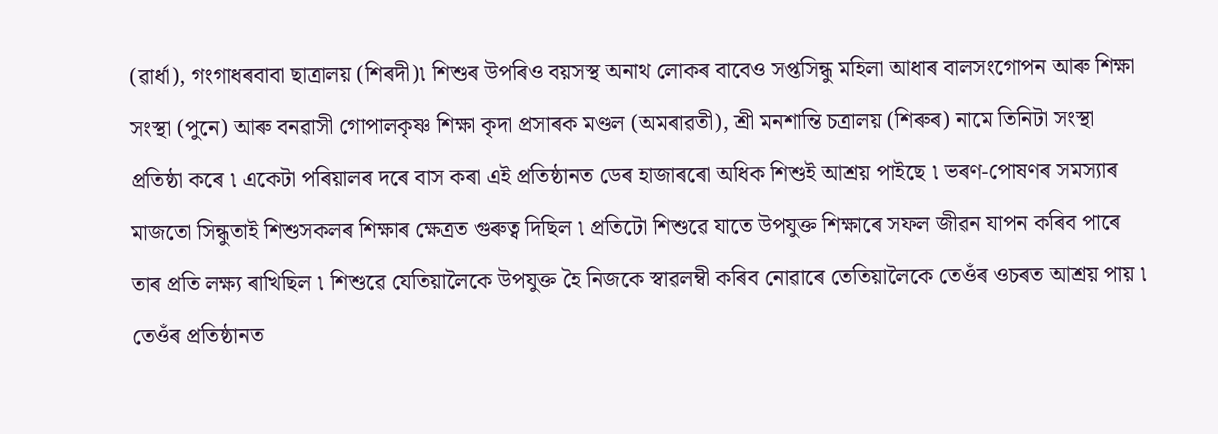(ৱাৰ্ধা), গংগাধৰবাবা ছাত্ৰালয় (শিৰদী)৷ শিশুৰ উপৰিও বয়সস্থ অনাথ লোকৰ বাবেও সপ্তসিন্ধু মহিলা আধাৰ বালসংগোপন আৰু শিক্ষা সংস্থা (পুনে) আৰু বনৱাসী গোপালকৃষ্ণ শিক্ষা কৃদা প্ৰসাৰক মণ্ডল (অমৰাৱতী), শ্ৰী মনশান্তি চত্ৰালয় (শিৰুৰ) নামে তিনিটা সংস্থা প্ৰতিষ্ঠা কৰে ৷ একেটা পৰিয়ালৰ দৰে বাস কৰা এই প্ৰতিষ্ঠানত ডেৰ হাজাৰৰো অধিক শিশুই আশ্ৰয় পাইছে ৷ ভৰণ-পোষণৰ সমস্যাৰ মাজতো সিন্ধুতাই শিশুসকলৰ শিক্ষাৰ ক্ষেত্ৰত গুৰুত্ব দিছিল ৷ প্ৰতিটো শিশুৱে যাতে উপযুক্ত শিক্ষাৰে সফল জীৱন যাপন কৰিব পাৰে তাৰ প্ৰতি লক্ষ্য ৰাখিছিল ৷ শিশুৱে যেতিয়ালৈকে উপযুক্ত হৈ নিজকে স্বাৱলম্বী কৰিব নোৱাৰে তেতিয়ালৈকে তেওঁৰ ওচৰত আশ্ৰয় পায় ৷ তেওঁৰ প্ৰতিষ্ঠানত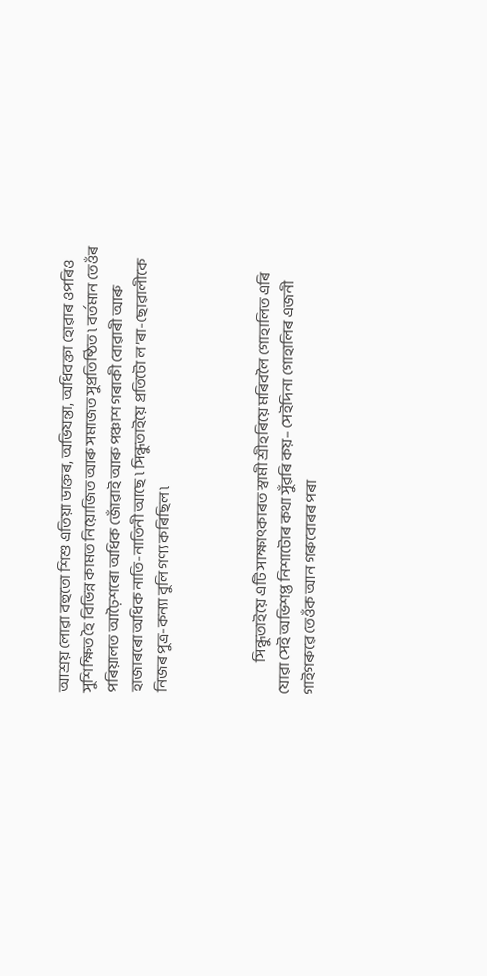আশ্ৰয় লোৱা বহুতো শিশু এতিয়া ডাক্তৰ, অভিযন্তা, অধিবক্তা হোৱাৰ ওপৰিও সুশিক্ষিত হৈ বিভিন্ন কামত নিয়োজিত আৰু সমাজত সুপ্ৰতিষ্ঠিত ৷ বৰ্তমান তেওঁৰ পৰিয়ালত আঢ়ৈশৰো অধিক জোঁৱাই আৰু পঞ্চাশ গৰাকী বোৱাৰী আৰু হাজাৰৰো অধিক নাতি-নাতিনী আছে ৷ সিন্ধুতাইয়ে প্ৰতিটো ল’ৰা-ছোৱালীকে নিজৰ পুত্ৰ-কন্যা বুলি গণ্য কৰিছিল ৷



            সিন্ধুতাইয়ে এটি সাক্ষাৎকাৰত স্বামী শ্ৰীহৰিয়ে মৰিবলৈ গোহালিত এৰি যোৱা সেই অভিশপ্ত নিশাটোৰ কথা সুঁৱৰি কয়– সেইদিনা গোহালিৰ এজনী গাইগৰুৱে তেওঁক আন গৰুবোৰৰ পৰা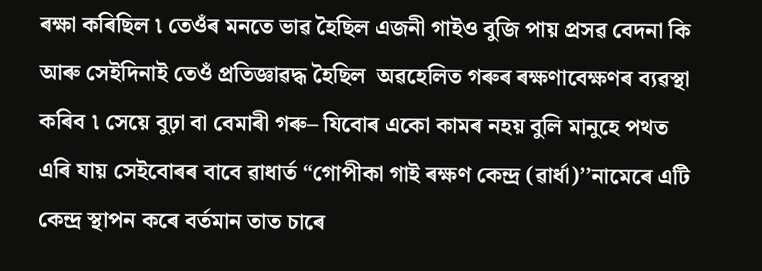ৰক্ষা কৰিছিল ৷ তেওঁৰ মনতে ভাৱ হৈছিল এজনী গাইও বুজি পায় প্ৰসৱ বেদনা কি আৰু সেইদিনাই তেওঁ প্ৰতিজ্ঞাৱদ্ধ হৈছিল  অৱহেলিত গৰুৰ ৰক্ষণাবেক্ষণৰ ব্যৱস্থা কৰিব ৷ সেয়ে বুঢ়া বা বেমাৰী গৰু– যিবোৰ একো কামৰ নহয় বুলি মানুহে পথত এৰি যায় সেইবোৰৰ বাবে ৱাধাৰ্ত “গোপীকা গাই ৰক্ষণ কেন্দ্ৰ (ৱাৰ্ধা)’’নামেৰে এটি কেন্দ্ৰ স্থাপন কৰে বৰ্তমান তাত চাৰে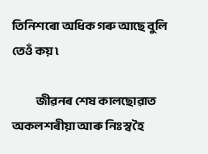তিনিশৰো অধিক গৰু আছে বুলি তেওঁ কয় ৷

            জীৱনৰ শেষ কালছোৱাত অকলশৰীয়া আৰু নিঃস্ব হৈ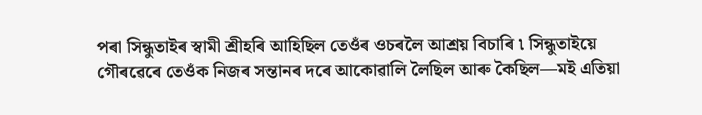পৰা সিন্ধুতাইৰ স্বামী শ্ৰীহৰি আহিছিল তেওঁৰ ওচৰলৈ আশ্ৰয় বিচাৰি ৷ সিন্ধুতাইয়ে গৌৰৱেৰে তেওঁক নিজৰ সন্তানৰ দৰে আকোৱালি লৈছিল আৰু কৈছিল—মই এতিয়া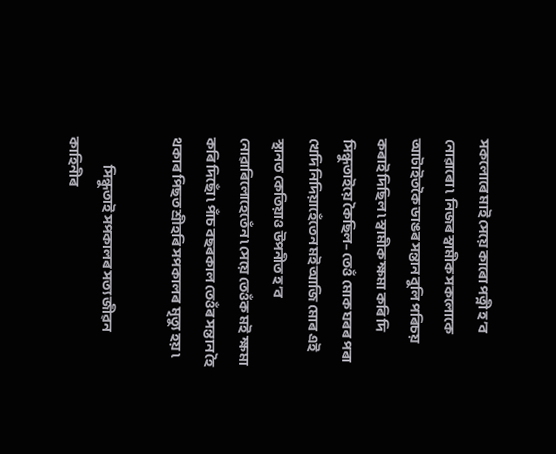সকলোৰে মাই সেয়ে কাৰো পত্নী হ’ব নোৱাৰো ৷  নিজৰ স্বামীক সকলোকে আটাইতকৈ ডাঙৰ সন্তান বুলি পৰিচয় কৰাই দিছিল ৷ স্বামীক ক্ষমা কৰি দি সিন্ধুতাইয়ে কৈছিল– তেওঁ মোক ঘৰৰ পৰা খেদি নিদিয়াহেঁতেন মই আজি মোৰ এই স্থানত কেতিয়াও উপনীত হ’ব নোৱাৰিলোহেতেঁন ৷ সেয়ে তেওঁক মই  ক্ষমা কৰি দিছোঁ ৷ পাঁচ বছৰকাল তেওঁৰ সন্তান হৈ থকাৰ পিছত শ্ৰীহৰি সপকালৰ  মৃত্যু হয় ৷

            সিন্ধুতাই সপকালৰ সত্য জীৱন কাহিনীৰ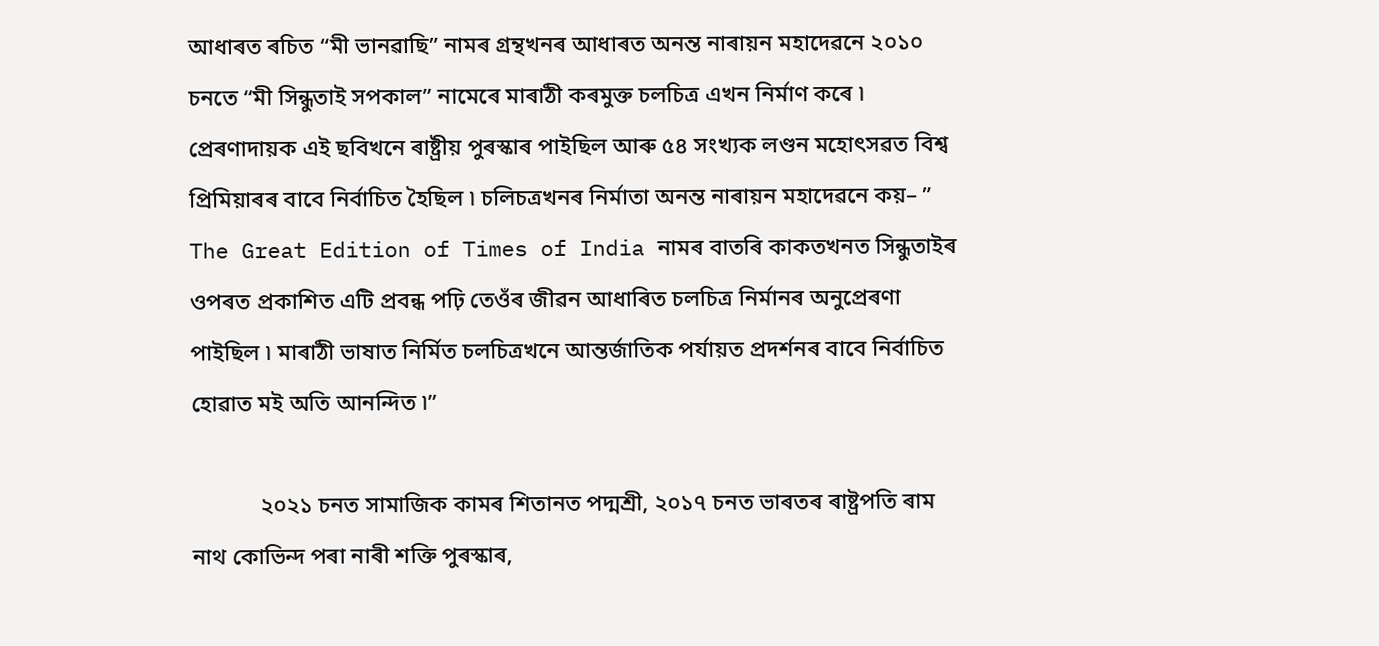আধাৰত ৰচিত “মী ভানৱাছি” নামৰ গ্ৰন্থখনৰ আধাৰত অনন্ত নাৰায়ন মহাদেৱনে ২০১০ চনতে “মী সিন্ধুতাই সপকাল” নামেৰে মাৰাঠী কৰমুক্ত চলচিত্ৰ এখন নিৰ্মাণ কৰে ৷ প্ৰেৰণাদায়ক এই ছবিখনে ৰাষ্ট্ৰীয় পুৰস্কাৰ পাইছিল আৰু ৫৪ সংখ্যক লণ্ডন মহোৎসৱত বিশ্ব প্ৰিমিয়াৰৰ বাবে নিৰ্বাচিত হৈছিল ৷ চলিচত্ৰখনৰ নিৰ্মাতা অনন্ত নাৰায়ন মহাদেৱনে কয়– ” The Great Edition of Times of India নামৰ বাতৰি কাকতখনত সিন্ধুতাইৰ ওপৰত প্ৰকাশিত এটি প্ৰবন্ধ পঢ়ি তেওঁৰ জীৱন আধাৰিত চলচিত্ৰ নিৰ্মানৰ অনুপ্ৰেৰণা পাইছিল ৷ মাৰাঠী ভাষাত নিৰ্মিত চলচিত্ৰখনে আন্তৰ্জাতিক পৰ্যায়ত প্ৰদৰ্শনৰ বাবে নিৰ্বাচিত হোৱাত মই অতি আনন্দিত ৷”

            ২০২১ চনত সামাজিক কামৰ শিতানত পদ্মশ্ৰী, ২০১৭ চনত ভাৰতৰ ৰাষ্ট্ৰপতি ৰাম নাথ কোভিন্দ পৰা নাৰী শক্তি পুৰস্কাৰ,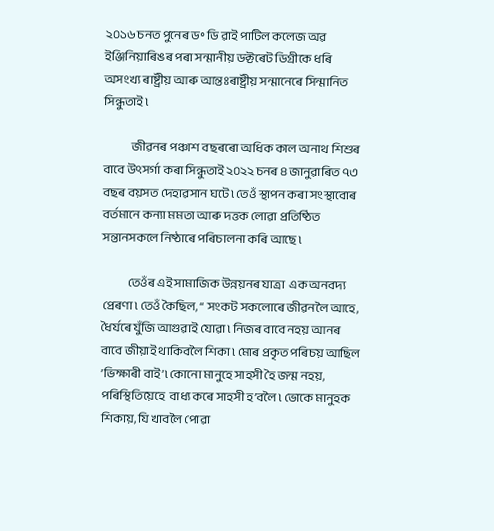২০১৬ চনত পুনেৰ ড॰ ডি ৱাই পাটিল কলেজ অৱ ইঞ্জিনিয়াৰিঙৰ পৰা সন্মানীয় ডক্টৰেট ডিগ্ৰীকে ধৰি অসংখ্য ৰাষ্ট্ৰীয় আৰু আন্তঃৰাষ্ট্ৰীয় সন্মানেৰে সিন্মানিত সিন্ধুতাই ৷

             জীৱনৰ পঞ্চাশ বছৰৰো অধিক কাল অনাথ শিশুৰ বাবে উৎসৰ্গা কৰা সিন্ধুতাই ২০২২ চনৰ ৪ জানুৱাৰিত ৭৩ বছৰ বয়সত দেহাৱসান ঘটে ৷ তেওঁ স্থাপন কৰা সংস্থাবোৰ বৰ্তমানে কন্যা মমতা আৰু দত্তক লোৱা প্ৰতিষ্ঠিত সন্তানসকলে নিষ্ঠাৰে পৰিচালনা কৰি আছে ৷

            তেওঁৰ এই সামাজিক উন্নয়নৰ যাত্ৰা  এক অনবদ্য প্ৰেৰণা ৷ তেওঁ কৈছিল, “ সংকট সকলোৰে জীৱনলৈ আহে, ধৈৰ্যৰে যুঁজি আগুৱাই যোৱা ৷ নিজৰ বাবে নহয় আনৰ বাবে জীয়াই থাকিবলৈ শিকা ৷ মোৰ প্ৰকৃত পৰিচয় আছিল ’ভিক্ষাৰী বাই’৷ কোনো মানুহে সাহসী হৈ জন্ম নহয়, পৰিস্থিতিয়েহে  বাধ্য কৰে সাহসী হ’বলৈ ৷ ভোকে মানুহক শিকায়, যি খাবলৈ পোৱা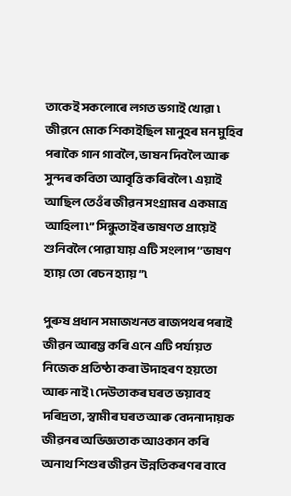তাকেই সকলোৰে লগত ভগাই খোৱা ৷ জীৱনে মোক শিকাইছিল মানুহৰ মন মুহিব পৰাকৈ গান গাবলৈ, ভাষন দিবলৈ আৰু সুন্দৰ কবিতা আবৃত্তি কৰিবলৈ ৷ এয়াই আছিল তেওঁৰ জীৱন সংগ্ৰামৰ একমাত্ৰ আহিলা ৷” সিন্ধুতাইৰ ভাষণত প্ৰায়েই শুনিবলৈ পোৱা যায় এটি সংলাপ ’’ভাষণ হ্যায় তো ৰেচন হ্যায়”৷

পুৰুষ প্ৰধান সমাজখনত ৰাজপথৰ পৰাই জীৱন আৰম্ভ কৰি এনে এটি পৰ্যায়ত নিজেক প্ৰতিষ্ঠা কৰা উদাহৰণ হয়তো আৰু নাই ৷ দেউতাকৰ ঘৰত ভয়াবহ দৰিদ্ৰতা, স্বামীৰ ঘৰত আৰু বেদনাদায়ক জীৱনৰ অভিজ্ঞতাক আওকান কৰি অনাথ শিশুৰ জীৱন উন্নতিকৰণৰ বাবে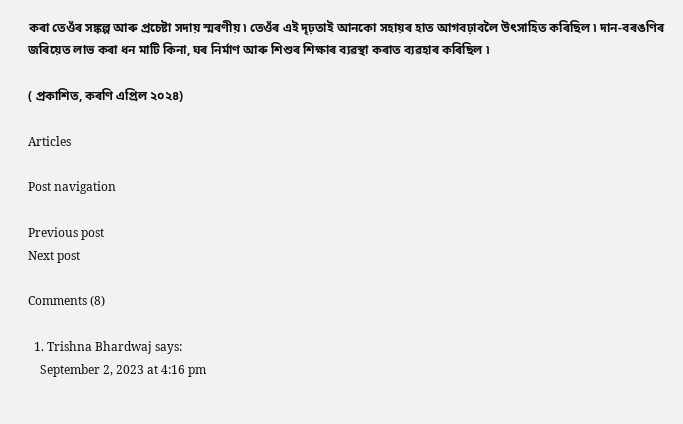কৰা তেওঁৰ সঙ্কল্প আৰু প্ৰচেষ্টা সদায় স্মৰণীয় ৷ তেওঁৰ এই দৃঢ়তাই আনকো সহায়ৰ হাত আগবঢ়াবলৈ উৎসাহিত কৰিছিল ৷ দান-বৰঙণিৰ জৰিয়েত লাভ কৰা ধন মাটি কিনা, ঘৰ নিৰ্মাণ আৰু শিশুৰ শিক্ষাৰ ব্যৱস্থা কৰাত ব্যৱহাৰ কৰিছিল ৷

( প্ৰকাশিত, কৰণি এপ্ৰিল ২০২৪)

Articles

Post navigation

Previous post
Next post

Comments (8)

  1. Trishna Bhardwaj says:
    September 2, 2023 at 4:16 pm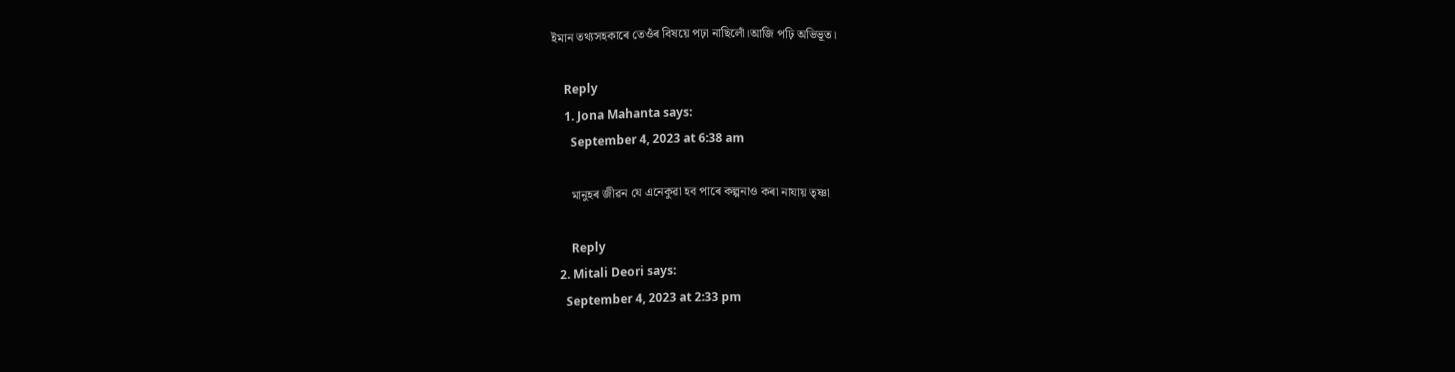ইমান তথ্যসহকাৰে তেওঁৰ বিষয়ে পঢ়া নাছিলোঁ।আজি পঢ়ি অভিভূত।

    Reply
    1. Jona Mahanta says:
      September 4, 2023 at 6:38 am

      মানুহৰ জীৱন যে এনেকুৱা হব পাৰে কল্পনাও কৰা নাযায় তৃষ্ণা

      Reply
  2. Mitali Deori says:
    September 4, 2023 at 2:33 pm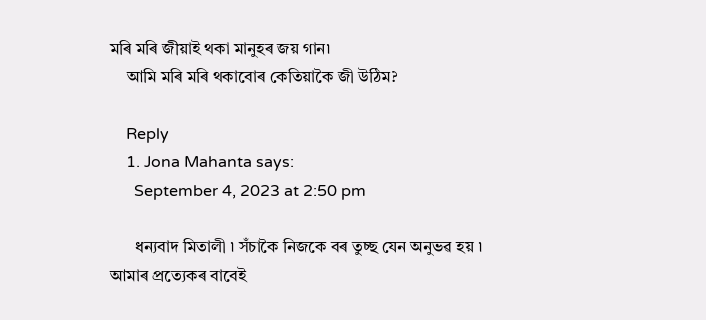মৰি মৰি জীয়াই থকা মানুহৰ জয় গান৷
    আমি মৰি মৰি থকাবোৰ কেতিয়াকৈ জী উঠিম?

    Reply
    1. Jona Mahanta says:
      September 4, 2023 at 2:50 pm

      ধন্যবাদ মিতালী ৷ সঁচাকৈ নিজকে বৰ তুচ্ছ যেন অনুভৱ হয় ৷ আমাৰ প্ৰত্যেকৰ বাবেই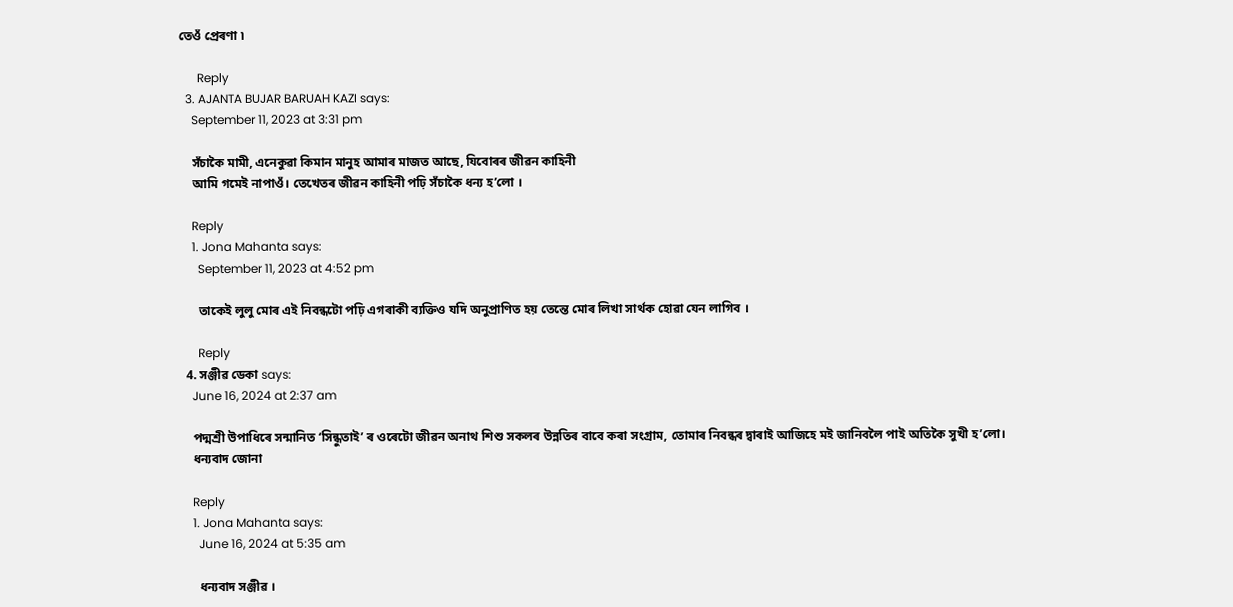তেওঁ প্ৰেৰণা ৷

      Reply
  3. AJANTA BUJAR BARUAH KAZI says:
    September 11, 2023 at 3:31 pm

    সঁচাকৈ মামী, এনেকুৱা কিমান মানুহ আমাৰ মাজত আছে, যিবোৰৰ জীৱন কাহিনী
    আমি গমেই নাপাওঁ। তেখেতৰ জীৱন কাহিনী পঢ়ি সঁচাকৈ ধন্য হ’লো ।

    Reply
    1. Jona Mahanta says:
      September 11, 2023 at 4:52 pm

      তাকেই লুলু মোৰ এই নিবন্ধটো পঢ়ি এগৰাকী ব্যক্তিও যদি অনুপ্ৰাণিত হয় তেন্তে মোৰ লিখা সাৰ্থক হোৱা যেন লাগিব ।

      Reply
  4. সঞ্জীৱ ডেকা says:
    June 16, 2024 at 2:37 am

    পদ্মশ্ৰী উপাধিৰে সন্মানিত ‘সিন্ধুতাই’ ৰ ওৰেটো জীৱন অনাথ শিশু সকলৰ উন্নতিৰ বাবে কৰা সংগ্ৰাম, তোমাৰ নিবন্ধৰ দ্বাৰাই আজিহে মই জানিবলৈ পাই অতিকৈ সুখী হ’লো।
    ধন্যবাদ জোনা

    Reply
    1. Jona Mahanta says:
      June 16, 2024 at 5:35 am

      ধন্যবাদ সঞ্জীৱ ।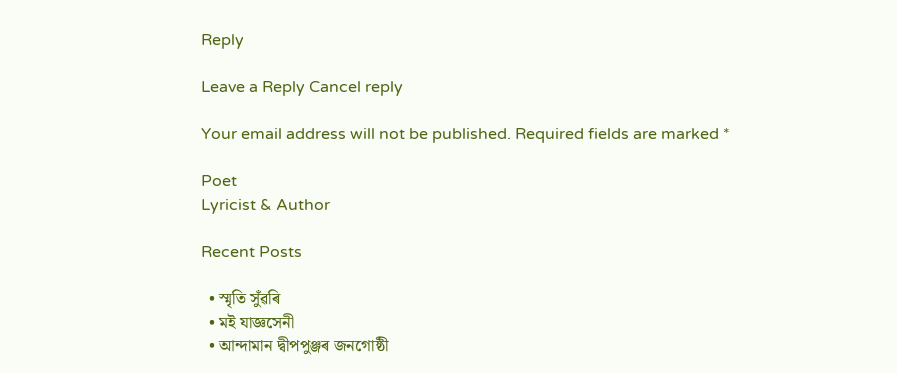Reply

Leave a Reply Cancel reply

Your email address will not be published. Required fields are marked *

Poet
Lyricist & Author

Recent Posts

  • স্মৃতি সুঁৱৰি
  • মই যাজ্ঞসেনী
  • আন্দামান দ্বীপপুঞ্জৰ জনগোষ্ঠী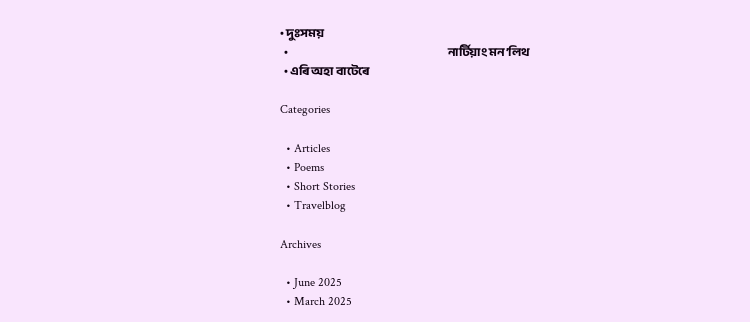• দুঃসময়
  •                                                                                 নাৰ্টিয়াং মন’লিথ
  • এৰি অহা বাটেৰে

Categories

  • Articles
  • Poems
  • Short Stories
  • Travelblog

Archives

  • June 2025
  • March 2025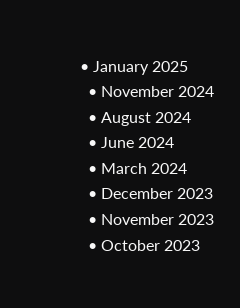• January 2025
  • November 2024
  • August 2024
  • June 2024
  • March 2024
  • December 2023
  • November 2023
  • October 2023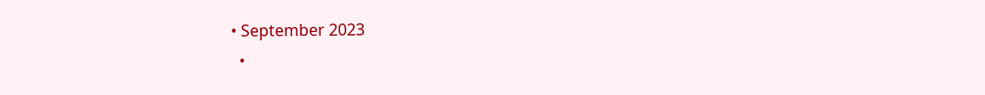• September 2023
  •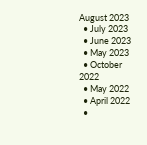August 2023
  • July 2023
  • June 2023
  • May 2023
  • October 2022
  • May 2022
  • April 2022
  •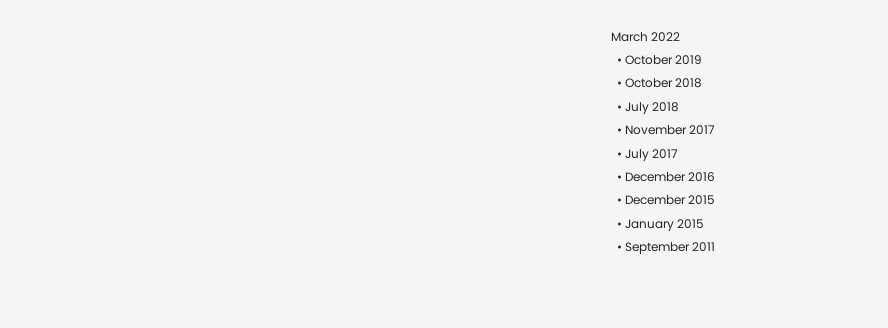March 2022
  • October 2019
  • October 2018
  • July 2018
  • November 2017
  • July 2017
  • December 2016
  • December 2015
  • January 2015
  • September 2011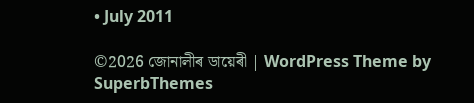• July 2011

©2026 জোনালীৰ ডায়েৰী | WordPress Theme by SuperbThemes